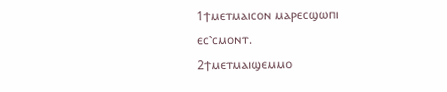1ϯⲙⲉⲧⲙⲁⲓⲥⲟⲛ ⲙⲁⲣⲉⲥϣⲱⲡⲓ ⲉⲥ⳿ⲥⲙⲟⲛⲧ.
2ϯⲙⲉⲧⲙⲁⲓϣⲉⲙⲙⲟ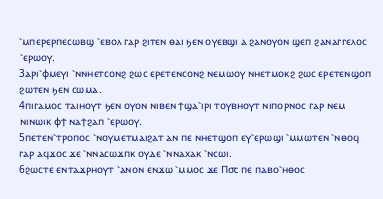⳿ⲙⲡⲉⲣⲉⲣⲡⲉⲥⲱⲃϣ ⳿ⲉⲃⲟⲗ ⲅⲁⲣ ϩⲓⲧⲉⲛ ⲑⲁⲓ ϧⲉⲛ ⲟⲩⲉⲃϣⲓ ⲁ ϩⲁⲛⲟⲩⲟⲛ ϣⲉⲡ ϩⲁⲛⲁⲅⲅⲉⲗⲟⲥ ⳿ⲉⲣⲱⲟⲩ.
3ⲁⲣⲓ⳿ⲫⲙⲉⲩⲓ ⳿ⲛⲛⲏⲉⲧⲥⲟⲛϩ ϩⲱⲥ ⲉⲣⲉⲧⲉⲛⲥⲟⲛϩ ⲛⲉⲙⲱⲟⲩ ⲛⲏⲉⲧⲙⲟⲕϩ ϩⲱⲥ ⲉⲣⲉⲧⲉⲛϣⲟⲡ ϩⲱⲧⲉⲛ ϧⲉⲛ ⲥⲱⲙⲁ.
4ⲡⲓⲅⲁⲙⲟⲥ ⲧⲁⲓⲏⲟⲩⲧ ϧⲉⲛ ⲟⲩⲟⲛ ⲛⲓⲃⲉⲛ ϯϣⲁ⳿ⲓⲣⲓ ⲧⲟⲩⲃⲏⲟⲩⲧ ⲛⲓⲡⲟⲣⲛⲟⲥ ⲅⲁⲣ ⲛⲉⲙ ⲛⲓⲛⲱⲓⲕ ⲫϯ ⲛⲁϯϩⲁⲡ ⳿ⲉⲣⲱⲟⲩ.
5ⲡⲉⲧⲉⲛ⳿ⲧⲣⲟⲡⲟⲥ ⳿ⲛⲟⲩⲙⲉⲧⲙⲁⲓϩⲁⲧ ⲁⲛ ⲡⲉ ⲛⲏⲉⲧϣⲟⲡ ⲉⲩ⳿ⲉⲣⲱϣⲓ ⳿ⲙⲙⲱⲧⲉⲛ ⳿ⲛⲑⲟϥ ⲅⲁⲣ ⲁϥϫⲟⲥ ϫⲉ ⳿ⲛⲛⲁⲥⲱϫⲡⲕ ⲟⲩⲇⲉ ⳿ⲛⲛⲁⲭⲁⲕ ⳿ⲛⲥⲱⲓ.
6ϩⲱⲥⲧⲉ ⲉⲛⲧⲁϫⲣⲏⲟⲩⲧ ⳿ⲁⲛⲟⲛ ⲉⲛϫⲱ ⳿ⲙⲙⲟⲥ ϫⲉ Ⲡ⳪ ⲡⲉ ⲡⲁⲃⲟ⳿ⲏⲑⲟⲥ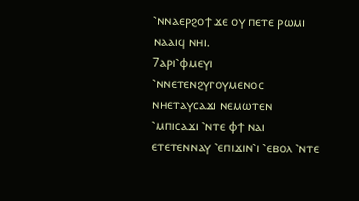⳿ⲛⲛⲁⲉⲣϩⲟϯ ϫⲉ ⲟⲩ ⲡⲉⲧⲉ ⲣⲱⲙⲓ ⲛⲁⲁⲓϥ ⲛⲏⲓ.
7ⲁⲣⲓ⳿ⲫⲙⲉⲩⲓ ⳿ⲛⲛⲉⲧⲉⲛϩⲩⲅⲟⲩⲙⲉⲛⲟⲥ ⲛⲏⲉⲧⲁⲩⲥⲁϫⲓ ⲛⲉⲙⲱⲧⲉⲛ ⳿ⲙⲡⲓⲥⲁϫⲓ ⳿ⲛⲧⲉ ⲫϯ ⲛⲁⲓ ⲉⲧⲉⲧⲉⲛⲛⲁⲩ ⳿ⲉⲡⲓϫⲓⲛ⳿ⲓ ⳿ⲉⲃⲟⲗ ⳿ⲛⲧⲉ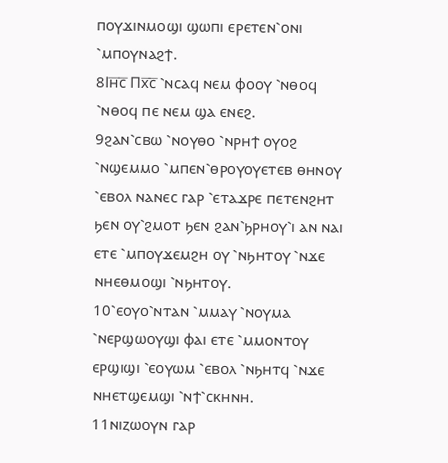ⲡⲟⲩϫⲓⲛⲙⲟϣⲓ ϣⲱⲡⲓ ⲉⲣⲉⲧⲉⲛ⳿ⲟⲛⲓ ⳿ⲙⲡⲟⲩⲛⲁϩϯ.
8Ⲓⲏ̅ⲥ̅ Ⲡⲭ̅ⲥ̅ ⳿ⲛⲥⲁϥ ⲛⲉⲙ ⲫⲟⲟⲩ ⳿ⲛⲑⲟϥ ⳿ⲛⲑⲟϥ ⲡⲉ ⲛⲉⲙ ϣⲁ ⲉⲛⲉϩ.
9ϩⲁⲛ⳿ⲥⲃⲱ ⳿ⲛⲟⲩⲑⲟ ⳿ⲛⲣⲏϯ ⲟⲩⲟϩ ⳿ⲛϣⲉⲙⲙⲟ ⳿ⲙⲡⲉⲛ⳿ⲑⲣⲟⲩⲟⲩⲉⲧⲉⲃ ⲑⲏⲛⲟⲩ ⳿ⲉⲃⲟⲗ ⲛⲁⲛⲉⲥ ⲅⲁⲣ ⳿ⲉⲧⲁϫⲣⲉ ⲡⲉⲧⲉⲛϩⲏⲧ ϧⲉⲛ ⲟⲩ⳿ϩⲙⲟⲧ ϧⲉⲛ ϩⲁⲛ⳿ϧⲣⲏⲟⲩ⳿ⲓ ⲁⲛ ⲛⲁⲓ ⲉⲧⲉ ⳿ⲙⲡⲟⲩϫⲉⲙϩⲏ ⲟⲩ ⳿ⲛϧⲏⲧⲟⲩ ⳿ⲛϫⲉ ⲛⲏⲉⲑⲙⲟϣⲓ ⳿ⲛϧⲏⲧⲟⲩ.
10⳿ⲉⲟⲩⲟ⳿ⲛⲧⲁⲛ ⳿ⲙⲙⲁⲩ ⳿ⲛⲟⲩⲙⲁ ⳿ⲛⲉⲣϣⲱⲟⲩϣⲓ ⲫⲁⲓ ⲉⲧⲉ ⳿ⲙⲙⲟⲛⲧⲟⲩ ⲉⲣϣⲓϣⲓ ⳿ⲉⲟⲩⲱⲙ ⳿ⲉⲃⲟⲗ ⳿ⲛϧⲏⲧϥ ⳿ⲛϫⲉ ⲛⲏⲉⲧϣⲉⲙϣⲓ ⳿ⲛϯ⳿ⲥⲕⲏⲛⲏ.
11ⲛⲓⲍⲱⲟⲩⲛ ⲅⲁⲣ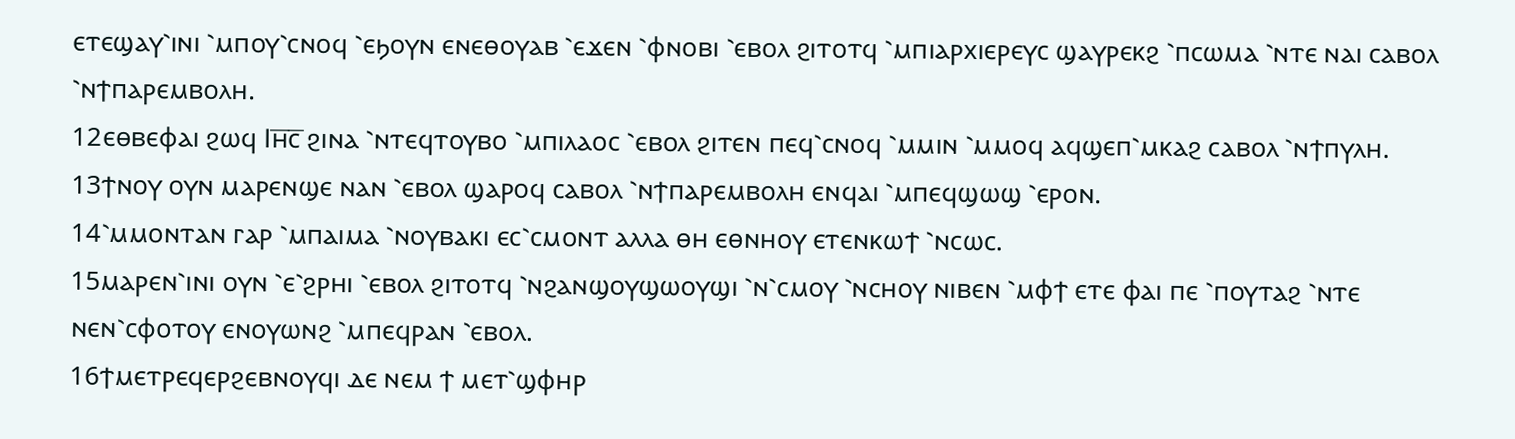ⲉⲧⲉϣⲁⲩ⳿ⲓⲛⲓ ⳿ⲙⲡⲟⲩ⳿ⲥⲛⲟϥ ⳿ⲉϧⲟⲩⲛ ⲉⲛⲉⲑⲟⲩⲁⲃ ⳿ⲉϫⲉⲛ ⳿ⲫⲛⲟⲃⲓ ⳿ⲉⲃⲟⲗ ϩⲓⲧⲟⲧϥ ⳿ⲙⲡⲓⲁⲣⲭⲓⲉⲣⲉⲩⲥ ϣⲁⲩⲣⲉⲕϩ ⳿ⲡⲥⲱⲙⲁ ⳿ⲛⲧⲉ ⲛⲁⲓ ⲥⲁⲃⲟⲗ ⳿ⲛϯⲡⲁⲣⲉⲙⲃⲟⲗⲏ.
12ⲉⲑⲃⲉⲫⲁⲓ ϩⲱϥ Ⲓⲏ̅ⲥ̅ ϩⲓⲛⲁ ⳿ⲛⲧⲉϥⲧⲟⲩⲃⲟ ⳿ⲙⲡⲓⲗⲁⲟⲥ ⳿ⲉⲃⲟⲗ ϩⲓⲧⲉⲛ ⲡⲉϥ⳿ⲥⲛⲟϥ ⳿ⲙⲙⲓⲛ ⳿ⲙⲙⲟϥ ⲁϥϣⲉⲡ⳿ⲙⲕⲁϩ ⲥⲁⲃⲟⲗ ⳿ⲛϯⲡⲩⲗⲏ.
13ϯⲛⲟⲩ ⲟⲩⲛ ⲙⲁⲣⲉⲛϣⲉ ⲛⲁⲛ ⳿ⲉⲃⲟⲗ ϣⲁⲣⲟϥ ⲥⲁⲃⲟⲗ ⳿ⲛϯⲡⲁⲣⲉⲙⲃⲟⲗⲏ ⲉⲛϥⲁⲓ ⳿ⲙⲡⲉϥϣⲱϣ ⳿ⲉⲣⲟⲛ.
14⳿ⲙⲙⲟⲛⲧⲁⲛ ⲅⲁⲣ ⳿ⲙⲡⲁⲓⲙⲁ ⳿ⲛⲟⲩⲃⲁⲕⲓ ⲉⲥ⳿ⲥⲙⲟⲛⲧ ⲁⲗⲗⲁ ⲑⲏ ⲉⲑⲛⲏⲟⲩ ⲉⲧⲉⲛⲕⲱϯ ⳿ⲛⲥⲱⲥ.
15ⲙⲁⲣⲉⲛ⳿ⲓⲛⲓ ⲟⲩⲛ ⳿ⲉ⳿ϩⲣⲏⲓ ⳿ⲉⲃⲟⲗ ϩⲓⲧⲟⲧϥ ⳿ⲛϩⲁⲛϣⲟⲩϣⲱⲟⲩϣⲓ ⳿ⲛ⳿ⲥⲙⲟⲩ ⳿ⲛⲥⲏⲟⲩ ⲛⲓⲃⲉⲛ ⳿ⲙⲫϯ ⲉⲧⲉ ⲫⲁⲓ ⲡⲉ ⳿ⲡⲟⲩⲧⲁϩ ⳿ⲛⲧⲉ ⲛⲉⲛ⳿ⲥⲫⲟⲧⲟⲩ ⲉⲛⲟⲩⲱⲛϩ ⳿ⲙⲡⲉϥⲣⲁⲛ ⳿ⲉⲃⲟⲗ.
16ϯⲙⲉⲧⲣⲉϥⲉⲣϩⲉⲃⲛⲟⲩϥⲓ ⲇⲉ ⲛⲉⲙ ϯ ⲙⲉⲧ⳿ϣⲫⲏⲣ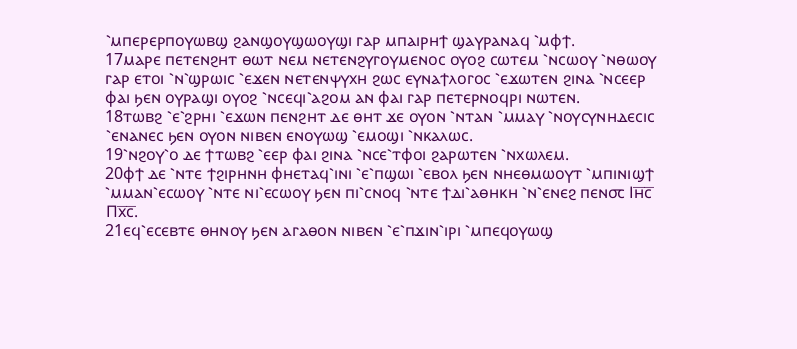⳿ⲙⲡⲉⲣⲉⲣⲡⲟⲩⲱⲃϣ ϩⲁⲛϣⲟⲩϣⲱⲟⲩϣⲓ ⲅⲁⲣ ⲙⲡⲁⲓⲣⲏϯ ϣⲁⲩⲣⲁⲛⲁϥ ⳿ⲙⲫϯ.
17ⲙⲁⲣⲉ ⲡⲉⲧⲉⲛϩⲏⲧ ⲑⲱⲧ ⲛⲉⲙ ⲛⲉⲧⲉⲛϩⲩⲅⲟⲩⲙⲉⲛⲟⲥ ⲟⲩⲟϩ ⲥⲱⲧⲉⲙ ⳿ⲛⲥⲱⲟⲩ ⳿ⲛⲑⲱⲟⲩ ⲅⲁⲣ ⲉⲧⲟⲓ ⳿ⲛ⳿ϣⲣⲱⲓⲥ ⳿ⲉϫⲉⲛ ⲛⲉⲧⲉⲛⲯⲩⲭⲏ ϩⲱⲥ ⲉⲩⲛⲁϯⲗⲟⲅⲟⲥ ⳿ⲉϫⲱⲧⲉⲛ ϩⲓⲛⲁ ⳿ⲛⲥⲉⲉⲣ ⲫⲁⲓ ϧⲉⲛ ⲟⲩⲣⲁϣⲓ ⲟⲩⲟϩ ⳿ⲛⲥⲉϥⲓ⳿ⲁϩⲟⲙ ⲁⲛ ⲫⲁⲓ ⲅⲁⲣ ⲡⲉⲧⲉⲣⲛⲟϥⲣⲓ ⲛⲱⲧⲉⲛ.
18ⲧⲱⲃϩ ⳿ⲉ⳿ϩⲣⲏⲓ ⳿ⲉϫⲱⲛ ⲡⲉⲛϩⲏⲧ ⲇⲉ ⲑⲏⲧ ϫⲉ ⲟⲩⲟⲛ ⳿ⲛⲧⲁⲛ ⳿ⲙⲙⲁⲩ ⳿ⲛⲟⲩⲥⲩⲛⲏⲇⲉⲥⲓⲥ ⳿ⲉⲛⲁⲛⲉⲥ ϧⲉⲛ ⲟⲩⲟⲛ ⲛⲓⲃⲉⲛ ⲉⲛⲟⲩⲱϣ ⳿ⲉⲙⲟϣⲓ ⳿ⲛⲕⲁⲗⲱⲥ.
19⳿ⲛϩⲟⲩ⳿ⲟ ⲇⲉ ϯⲧⲱⲃϩ ⳿ⲉⲉⲣ ⲫⲁⲓ ϩⲓⲛⲁ ⳿ⲛⲥⲉ⳿ⲧⲫⲟⲓ ϩⲁⲣⲱⲧⲉⲛ ⳿ⲛⲭⲱⲗⲉⲙ.
20ⲫϯ ⲇⲉ ⳿ⲛⲧⲉ ϯϩⲓⲣⲏⲛⲏ ⲫⲏⲉⲧⲁϥ⳿ⲓⲛⲓ ⳿ⲉ⳿ⲡϣⲱⲓ ⳿ⲉⲃⲟⲗ ϧⲉⲛ ⲛⲏⲉⲑⲙⲱⲟⲩⲧ ⳿ⲙⲡⲓⲛⲓϣϯ ⳿ⲙⲙⲁⲛ⳿ⲉⲥⲱⲟⲩ ⳿ⲛⲧⲉ ⲛⲓ⳿ⲉⲥⲱⲟⲩ ϧⲉⲛ ⲡⲓ⳿ⲥⲛⲟϥ ⳿ⲛⲧⲉ ϯⲇⲓ⳿ⲁⲑⲏⲕⲏ ⳿ⲛ⳿ⲉⲛⲉϩ ⲡⲉⲛ⳪ Ⲓⲏ̅ⲥ̅ Ⲡⲭ̅ⲥ̅.
21ⲉϥ⳿ⲉⲥⲉⲃⲧⲉ ⲑⲏⲛⲟⲩ ϧⲉⲛ ⲁⲅⲁⲑⲟⲛ ⲛⲓⲃⲉⲛ ⳿ⲉ⳿ⲡϫⲓⲛ⳿ⲓⲣⲓ ⳿ⲙⲡⲉϥⲟⲩⲱϣ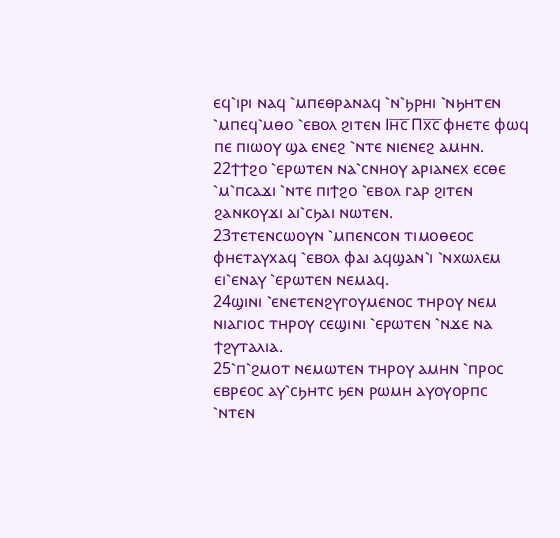ⲉϥ⳿ⲓⲣⲓ ⲛⲁϥ ⳿ⲙⲡⲉⲑⲣⲁⲛⲁϥ ⳿ⲛ⳿ϧⲣⲏⲓ ⳿ⲛϧⲏⲧⲉⲛ ⳿ⲙⲡⲉϥ⳿ⲙⲑⲟ ⳿ⲉⲃⲟⲗ ϩⲓⲧⲉⲛ Ⲓⲏ̅ⲥ̅ Ⲡⲭ̅ⲥ̅ ⲫⲏⲉⲧⲉ ⲫⲱϥ ⲡⲉ ⲡⲓⲱⲟⲩ ϣⲁ ⲉⲛⲉϩ ⳿ⲛⲧⲉ ⲛⲓⲉⲛⲉϩ ⲁⲙⲏⲛ.
22ϯϯϩⲟ ⳿ⲉⲣⲱⲧⲉⲛ ⲛⲁ⳿ⲥⲛⲏⲟⲩ ⲁⲣⲓⲁⲛⲉⲭ ⲉⲥⲑⲉ ⳿ⲙ⳿ⲡⲥⲁϫⲓ ⳿ⲛⲧⲉ ⲡⲓϯϩⲟ ⳿ⲉⲃⲟⲗ ⲅⲁⲣ ϩⲓⲧⲉⲛ ϩⲁⲛⲕⲟⲩϫⲓ ⲁⲓ⳿ⲥϧⲁⲓ ⲛⲱⲧⲉⲛ.
23ⲧⲉⲧⲉⲛⲥⲱⲟⲩⲛ ⳿ⲙⲡⲉⲛⲥⲟⲛ ⲧⲓⲙⲟⲑⲉⲟⲥ ⲫⲏⲉⲧⲁⲩⲭⲁϥ ⳿ⲉⲃⲟⲗ ⲫⲁⲓ ⲁϥϣⲁⲛ⳿ⲓ ⳿ⲛⲭⲱⲗⲉⲙ ⲉⲓ⳿ⲉⲛⲁⲩ ⳿ⲉⲣⲱⲧⲉⲛ ⲛⲉⲙⲁϥ.
24ϣⲓⲛⲓ ⳿ⲉⲛⲉⲧⲉⲛϩⲩⲅⲟⲩⲙⲉⲛⲟⲥ ⲧⲏⲣⲟⲩ ⲛⲉⲙ ⲛⲓⲁⲅⲓⲟⲥ ⲧⲏⲣⲟⲩ ⲥⲉϣⲓⲛⲓ ⳿ⲉⲣⲱⲧⲉⲛ ⳿ⲛϫⲉ ⲛⲁ ϯϩⲩⲧⲁⲗⲓⲁ.
25⳿ⲡ⳿ϩⲙⲟⲧ ⲛⲉⲙⲱⲧⲉⲛ ⲧⲏⲣⲟⲩ ⲁⲙⲏⲛ ⳿ⲡⲣⲟⲥ ⲉⲃⲣⲉⲟⲥ ⲁⲩ⳿ⲥϧⲏⲧⲥ ϧⲉⲛ ⲣⲱⲙⲏ ⲁⲩⲟⲩⲟⲣⲡⲥ ⳿ⲛⲧⲉⲛ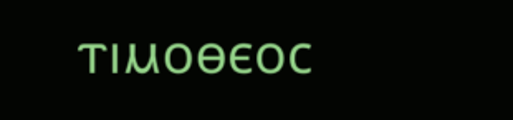ⲧⲓⲙⲟⲑⲉⲟⲥ